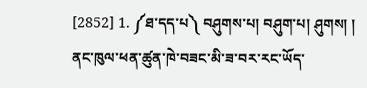[2852] 1. ༼ཐ་དད་པ༽ བཤུགས་པ། བཤུག་པ། ཤུགས། ། ནང་ཁུལ་ཕན་ཚུན་ཁེ་བཟང་མི་ཟ་བར་རང་ཡོད་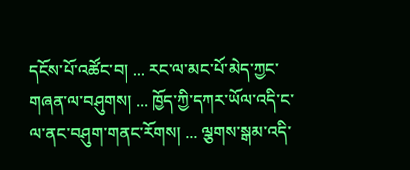དངོས་པོ་འཚོང་བ། ... རང་ལ་མང་པོ་མེད་ཀྱང་གཞན་ལ་བཤུགས། ... ཁྱོད་ཀྱི་དཀར་ཡོལ་འདི་ང་ལ་ནང་བཤུག་གནང་རོགས། ... ལྕགས་སྒམ་འདི་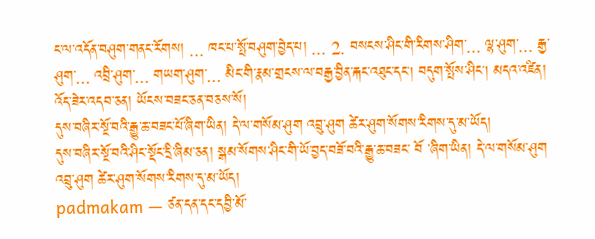ང་ལ་འདོན་བཤུག་གནང་རོགས། ... ཁང་པ་སྤོ་བཤུག་བྱེད་པ། ... 2. བསངས་ཤིང་གི་རིགས་ཤིག་... ལྷ་ཤུག་... རྒྱ་ཤུག་... འབྲི་ཤུག་... གཡག་ཤུག་... མིང་གི་རྣམ་གྲངས་ལ་བརྒྱ་བྱིན་རྐང་འཐུང་དང། བདུག་སྤོས་ཤིང། མདའ་འཛིན། འོད་ཟེར་འདབ་ཅན། ཡོངས་བཟང་ཅན་བཅས་སོ།
དུས་བཞིར་སྔོ་བའི་རྒྱུ་ཆ་བཟང་པོ་ཞིག་ཡིན། དེ་ལ་གསོམ་ཤུག འབྲུ་ཤུག ཚེར་ཤུག་སོགས་རིགས་དུ་མ་ཡོད།
དུས་བཞིར་སྔོ་བའི་ཤིང་སྡོང་དྲི་ཞིམ་ཅན། སྒམ་སོགས་ཤིང་གི་ཡོ་བྱད་བཟོ་བའི་རྒྱུ་ཆ་བཟང་ བོ ་ཞིག་ཡིན། དེ་ལ་གསོམ་ཤུག འབྲུ་ཤུག ཚེར་ཤུག་སོགས་རིགས་དུ་མ་ཡོད།
padmakam — ཙན་དན་དང་དབྱི་མོ་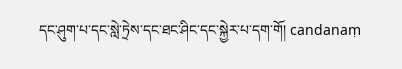དང་ཤུག་པ་དང་སླེ་ཏྲེས་དང་ཐང་ཤིང་དང་སྐྱེར་པ་དག་གོ། candanaṃ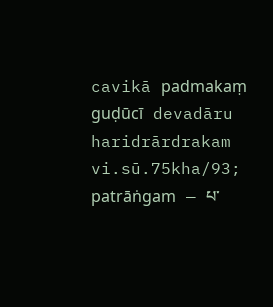cavikā padmakaṃ guḍūcī devadāru haridrārdrakam vi.sū.75kha/93; patrāṅgam — པ་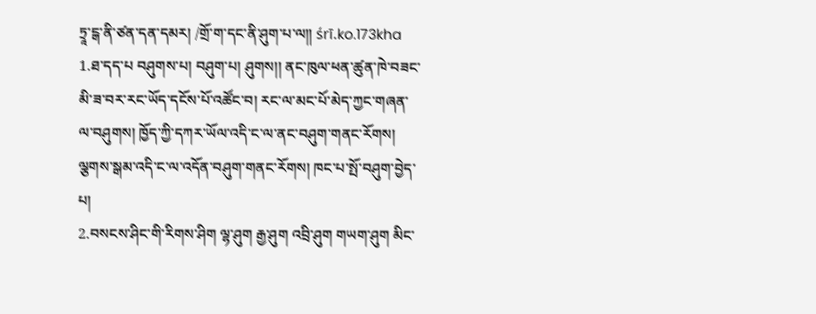ཏྲཱ་ངྒ་ནི་ཙན་དན་དམར། /གྲོ་ག་དང་ནི་ཤུག་པ་ལ༎ śrī.ko.173kha
1.ཐ་དད་པ བཤུགས་པ། བཤུག་པ། ཤུགས།། ནང་ཁུལ་ཕན་ཚུན་ཁེ་བཟང་མི་ཟ་བར་རང་ཡོད་དངོས་པོ་འཚོང་བ། རང་ལ་མང་པོ་མེད་ཀྱང་གཞན་ལ་བཤུགས། ཁྱོད་ཀྱི་དཀར་ཡོལ་འདི་ང་ལ་ནང་བཤུག་གནང་རོགས། ལྕགས་སྒམ་འདི་ང་ལ་འདོན་བཤུག་གནང་རོགས། ཁང་པ་སྤོ་བཤུག་བྱེད་པ།
2.བསངས་ཤིང་གི་རིགས་ཤིག ལྷ་ཤུག རྒྱ་ཤུག འབྲི་ཤུག གཡག་ཤུག མིང་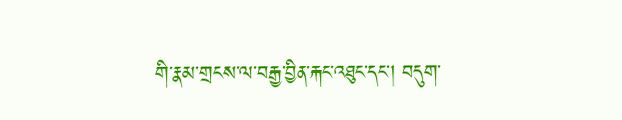གི་རྣམ་གྲངས་ལ་བརྒྱ་བྱིན་རྐང་འཐུང་དང་། བདུག་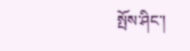སྤོས་ཤིང་།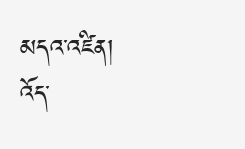མདའ་འཛིན། འོད་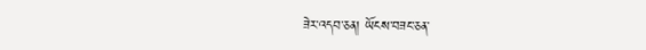ཟེར་འདབ་ཅན། ཡོངས་བཟང་ཅན་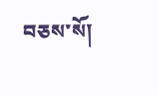བཅས་སོ།